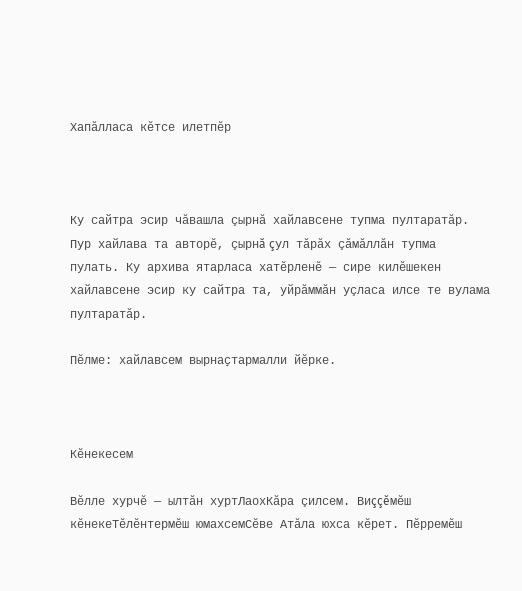Хапăлласа кĕтсе илетпĕр



Ку сайтра эсир чăвашла çырнă хайлавсене тупма пултаратăр. Пур хайлава та авторĕ, çырнă çул тăрăх çăмăллăн тупма пулать. Ку архива ятарласа хатĕрленĕ — сире килĕшекен хайлавсене эсир ку сайтра та, уйрăммăн уçласа илсе те вулама пултаратăр.

Пӗлме: хайлавсем вырнаҫтармалли йӗрке.



Кĕнекесем

Вĕлле хурчĕ — ылтăн хуртЛаохКăра çилсем. Виççĕмĕш кĕнекеТĕлĕнтермĕш юмахсемСӗве Атӑла юхса кӗрет. Пӗрремӗш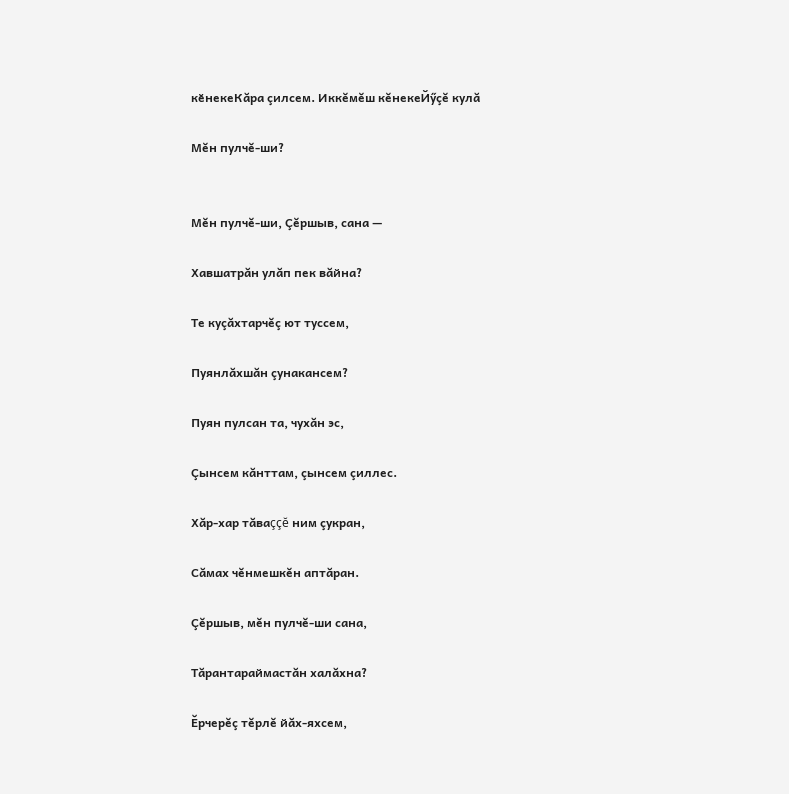кӗнекеКăра çилсем. Иккĕмĕш кĕнекеЙӳçĕ кулă

Мĕн пулчĕ-ши?


Мĕн пулчĕ-ши, Çĕршыв, сана —

Хавшатрăн улăп пек вăйна?

Те куçăхтарчĕç ют туссем,

Пуянлăхшăн çунакансем?

Пуян пулсан та, чухăн эс,

Çынсем кăнттам, çынсем çиллес.

Хăр-хар тăваççĕ ним çукран,

Сăмах чĕнмешкĕн аптăран.

Çĕршыв, мĕн пулчĕ-ши сана,

Тăрантараймастăн халăхна?

Ĕрчерĕç тĕрлĕ йăх-яхсем,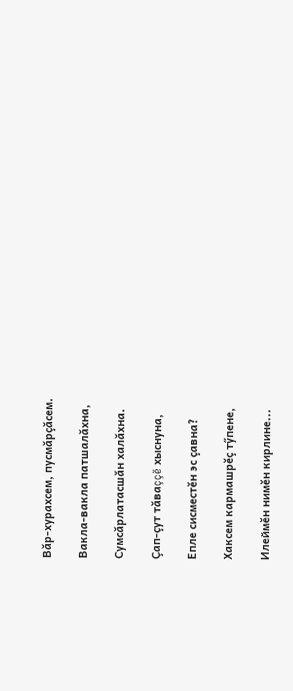Вăр-хурахсем, пусмăрçăсем.

Вакла-вакла патшалăхна,

Сумсăрлатасшăн халăхна.

Çап-çут тăваççĕ хыснуна,

Епле сисместĕн эс çавна?

Хаксем кармашрĕç тӳпене,

Илеймĕн нимĕн кирлине...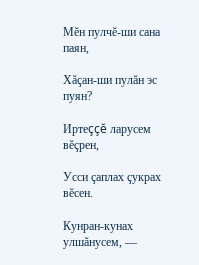Мĕн пулчĕ-ши сана паян,

Хăçан-ши пулăн эс пуян?

Иртеççĕ ларусем вĕçрен,

Усси çаплах çукрах вĕсен.

Кунран-кунах улшăнусем, —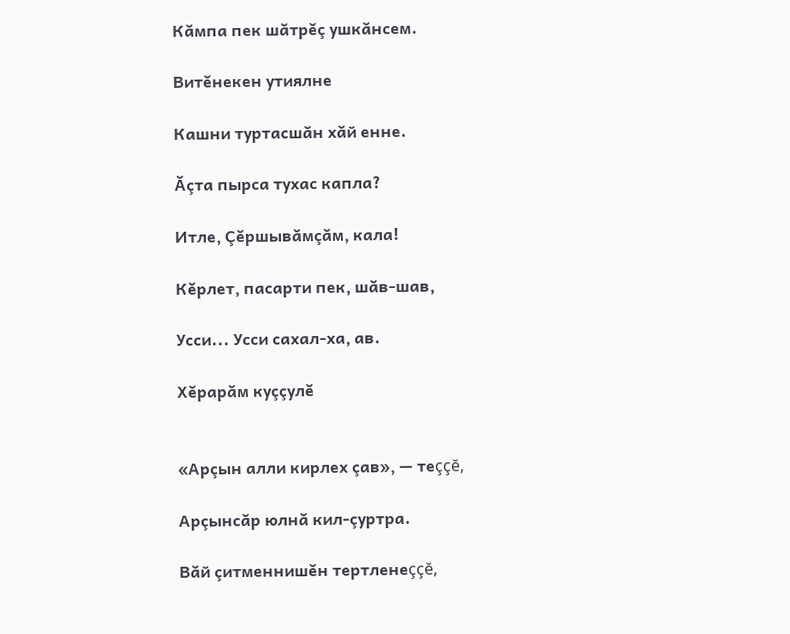Кăмпа пек шăтрĕç ушкăнсем.

Витĕнекен утиялне

Кашни туртасшăн хăй енне.

Ăçта пырса тухас капла?

Итле, Çĕршывăмçăм, кала!

Кĕрлет, пасарти пек, шăв-шав,

Усси... Усси сахал-ха, ав.

Хĕрарăм куççулĕ


«Арçын алли кирлех çав», — теççĕ,

Арçынсăр юлнă кил-çуртра.

Вăй çитменнишĕн тертленеççĕ,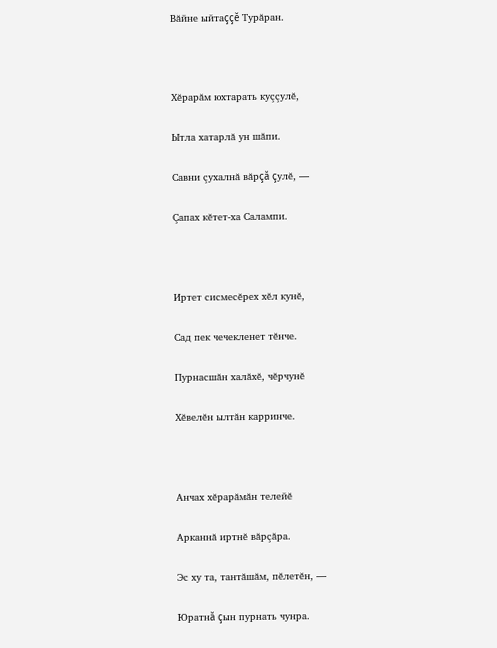Вăйне ыйтаççĕ Турăран.



Хĕрарăм юхтарать куççулĕ,

Ытла хатарлă ун шăпи.

Савни çухалнă вăрçă çулĕ, —

Çапах кĕтет-ха Салампи.



Иртет сисмесĕрех хĕл кунĕ,

Сад пек чечекленет тĕнче.

Пурнасшăн халăхĕ, чĕрчунĕ

Хĕвелĕн ылтăн карринче.



Анчах хĕрарăмăн телейĕ

Арканнă иртнĕ вăрçăра.

Эс ху та, тантăшăм, пĕлетĕн, —

Юратнă çын пурнать чунра.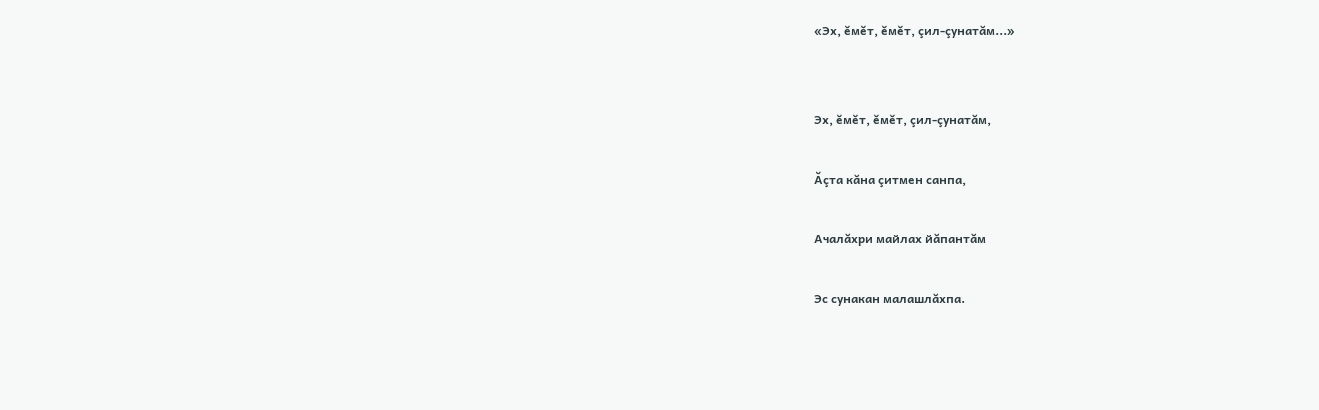«Эх, ĕмĕт, ĕмĕт, çил-çунатăм...»


Эх, ĕмĕт, ĕмĕт, çил-çунатăм,

Ăçта кăна çитмен санпа,

Ачалăхри майлах йăпантăм

Эс сунакан малашлăхпа.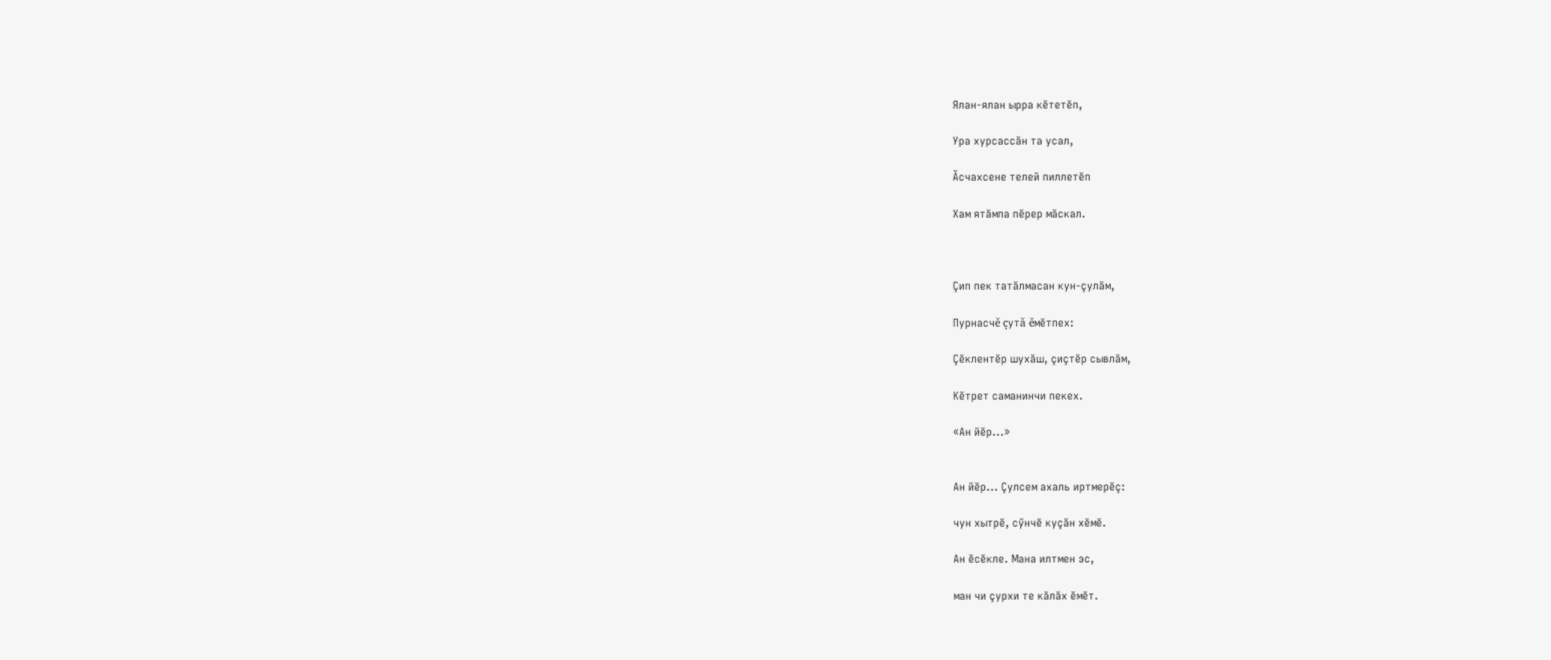Ялан-ялан ырра кĕтетĕп,

Ура хурсассăн та усал,

Ăсчахсене телей пиллетĕп

Хам ятăмпа пĕрер мăскал.



Çип пек татăлмасан кун-çулăм,

Пурнасчĕ çутă ĕмĕтпех:

Çĕклентĕр шухăш, çиçтĕр сывлăм,

Кĕтрет саманинчи пекех.

«Ан йĕр...»


Ан йĕр... Çулсем ахаль иртмерĕç:

чун хытрĕ, сӳнчĕ куçăн хĕмĕ.

Ан ĕсĕкле. Мана илтмен эс,

ман чи çурхи те кăлăх ĕмĕт.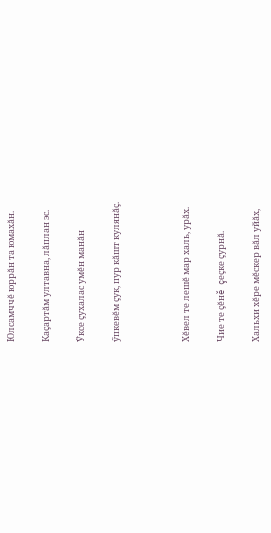Юлсамччĕ юррăн та юмахăн.

Каçартăм ултавна, лăплан эс.

Ӳксе çухалас умĕн манăн

ӳпкевĕм çук, пур кăшт кулянăç.



Хĕвел те лешĕ мар халь, урăх.

Чие те çĕнĕ çеçке çурнă.

Хальхи хĕре мĕскер вăл уйăх,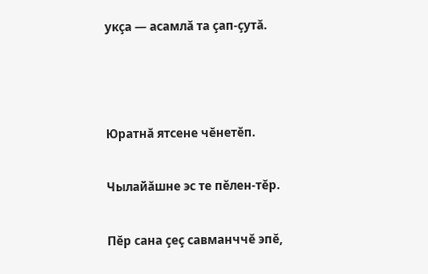укçа — асамлă та çап-çутă.



Юратнă ятсене чĕнетĕп.

Чылайăшне эс те пĕлен-тĕр.

Пĕр сана çеç савманччĕ эпĕ,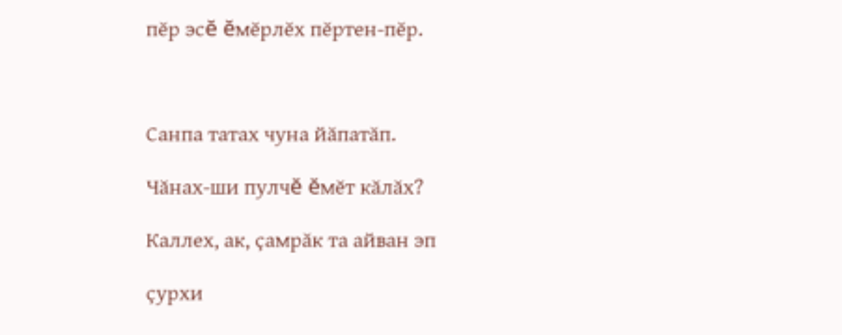пĕр эсĕ ĕмĕрлĕх пĕртен-пĕр.



Санпа татах чуна йăпатăп.

Чăнах-ши пулчĕ ĕмĕт кăлăх?

Каллех, ак, çамрăк та айван эп

çурхи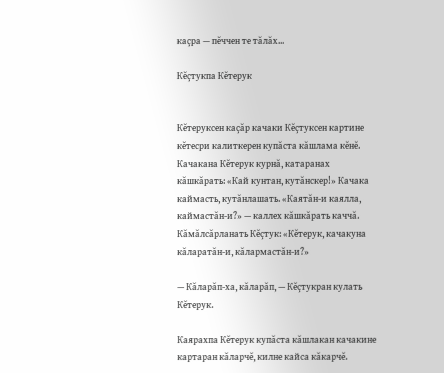каçра — пĕччен те тăлăх...

Кĕçтукпа Кĕтерук


Кĕтеруксен каçăр качаки Кĕçтуксен картине кĕтесри калиткерен купăста кăшлама кĕнĕ. Качакана Кĕтерук курнă, катаранах кăшкăрать: «Кай кунтан, кутăнскер!» Качака каймасть, кутăнлашать. «Каятăн-и каялла, каймастăн-и?» — каллех кăшкăрать каччă. Кăмăлсăрланать Кĕçтук: «Кĕтерук, качакуна кăларатăн-и, кăлармастăн-и?»

— Кăларăп-ха, кăларăп, — Кĕçтукран кулать Кĕтерук.

Каярахпа Кĕтерук купăста кăшлакан качакине картаран кăларчĕ, килне кайса кăкарчĕ.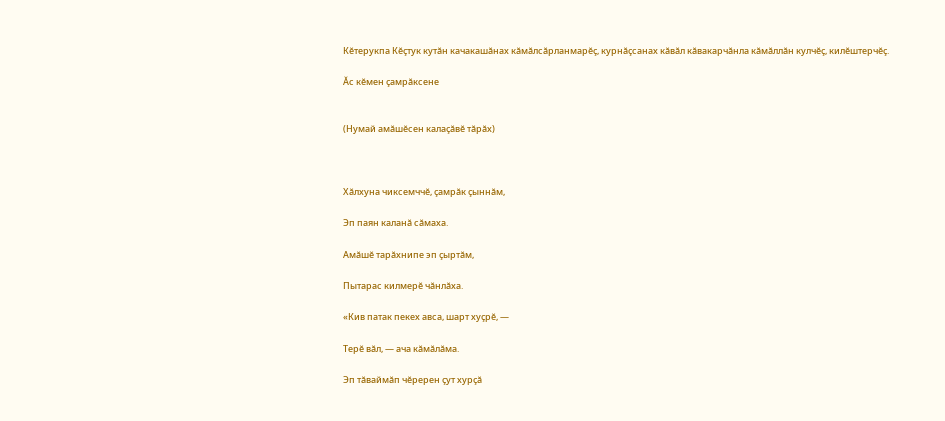Кĕтерукпа Кĕçтук кутăн качакашăнах кăмăлсăрланмарĕç, курнăçсанах кăвăл кăвакарчăнла кăмăллăн кулчĕç, килĕштерчĕç.

Ăс кĕмен çамрăксене


(Нумай амăшĕсен калаçăвĕ тăрăх)



Хăлхуна чиксемччĕ, çамрăк çыннăм,

Эп паян каланă сăмаха.

Амăшĕ тарăхнипе эп çыртăм,

Пытарас килмерĕ чăнлăха.

«Кив патак пекех авса, шарт хуçрĕ, —

Терĕ вăл, — ача кăмăлăма.

Эп тăваймăп чĕререн çут хурçă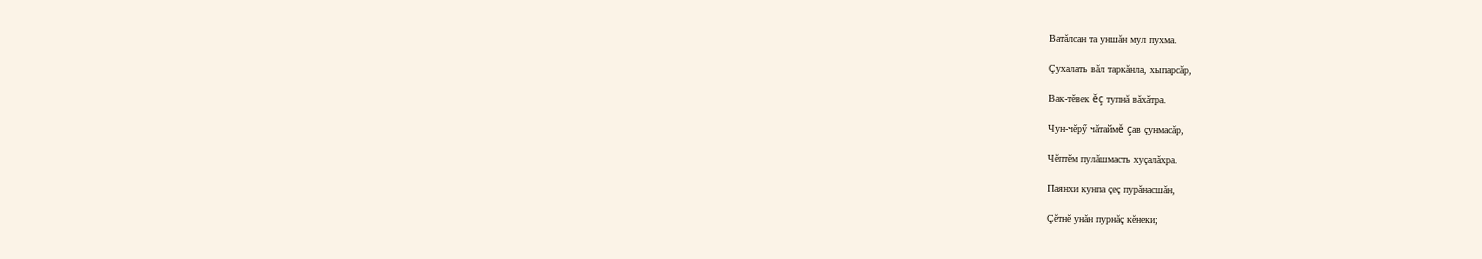Ватăлсан та уншăн мул пухма.

Çухалать вăл таркăнла, хыпарсăр,

Вак-тĕвек ĕç тупнă вăхăтра.

Чун-чĕрӳ чăтаймĕ çав çунмасăр,

Чĕптĕм пулăшмасть хуçалăхра.

Паянхи кунпа çеç пурăнасшăн,

Çĕтнĕ унăн пурнăç кĕнеки;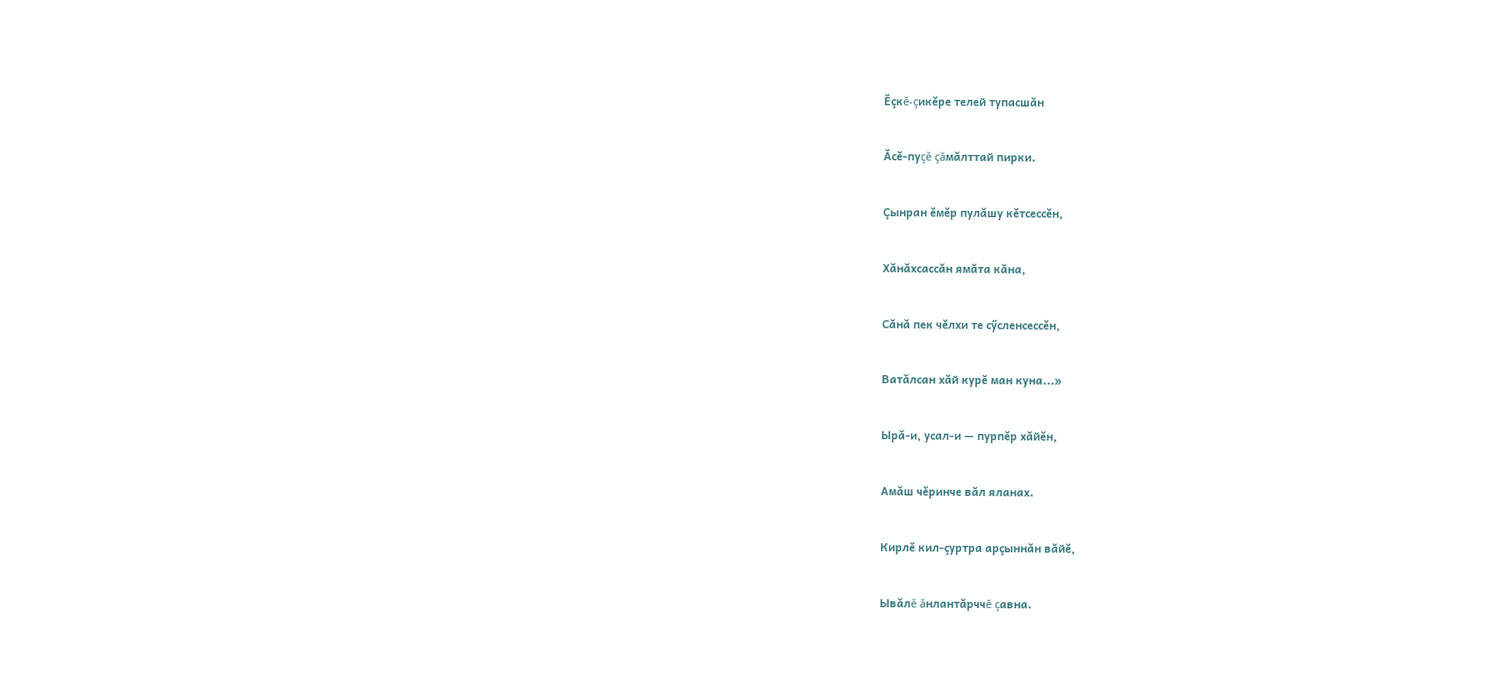Ĕçкĕ-çикĕре телей тупасшăн

Ăсĕ-пуçĕ çăмăлттай пирки.

Çынран ĕмĕр пулăшу кĕтсессĕн,

Хăнăхсассăн ямăта кăна,

Сăнă пек чĕлхи те сӳсленсессĕн,

Ватăлсан хăй курĕ ман куна...»

Ырă-и, усал-и — пурпĕр хăйĕн,

Амăш чĕринче вăл яланах.

Кирлĕ кил-çуртра арçыннăн вăйĕ,

Ывăлĕ ăнлантăрччĕ çавна.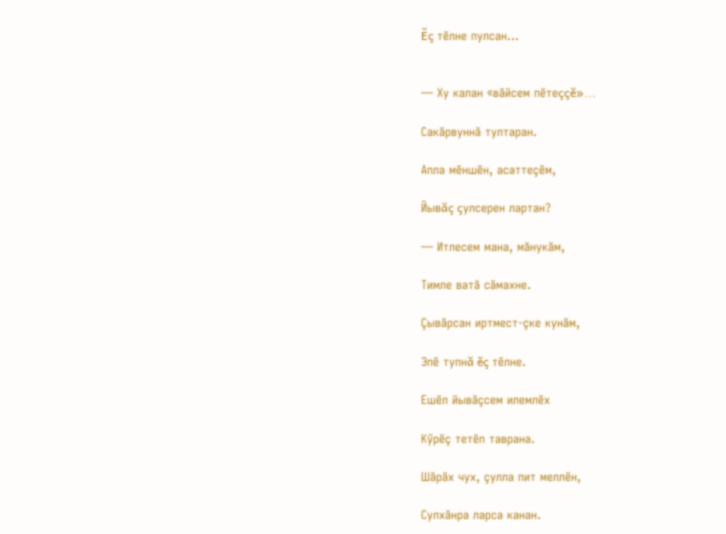Ĕç тĕлне пулсан...


— Ху калан «вăйсем пĕтеççĕ»...

Сакăрвуннă тултаран.

Апла мĕншĕн, асаттеçĕм,

Йывăç çулсерен лартан?

— Итлесем мана, мăнукăм,

Тимле ватă сăмахне.

Çывăрсан иртмест-çке кунăм,

Эпĕ тупнă ĕç тĕлне.

Ешĕл йывăçсем илемлĕх

Кӳрĕç тетĕп таврана.

Шăрăх чух, çулла пит меллĕн,

Сулхăнра ларса канан.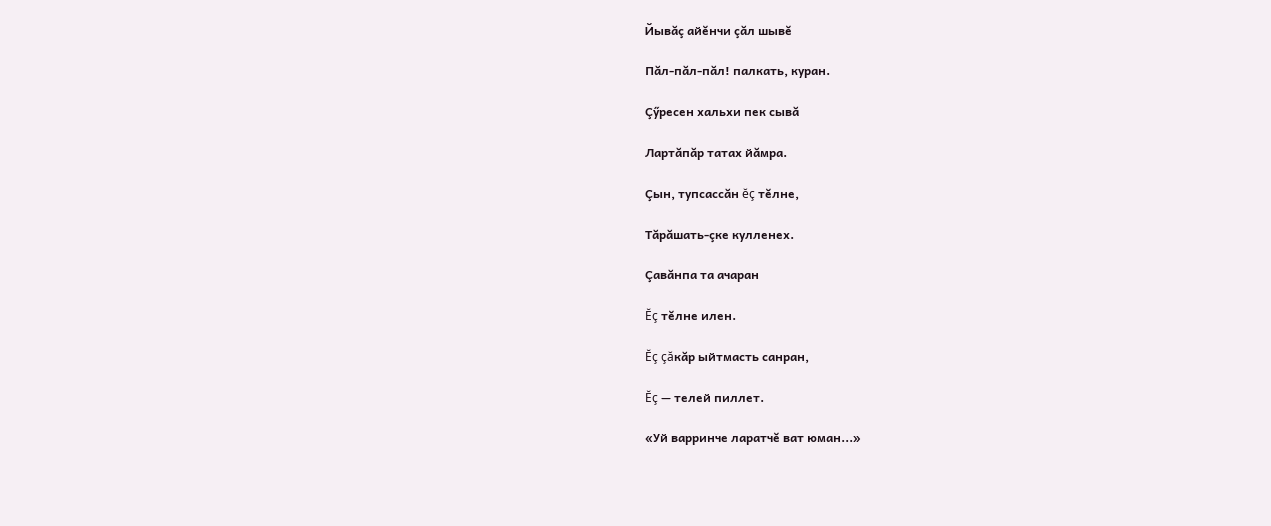Йывăç айĕнчи çăл шывĕ

Пăл-пăл-пăл! палкать, куран.

Çӳресен хальхи пек сывă

Лартăпăр татах йăмра.

Çын, тупсассăн ĕç тĕлне,

Тăрăшать-çке кулленех.

Çавăнпа та ачаран

Ĕç тĕлне илен.

Ĕç çăкăр ыйтмасть санран,

Ĕç — телей пиллет.

«Уй варринче ларатчĕ ват юман...»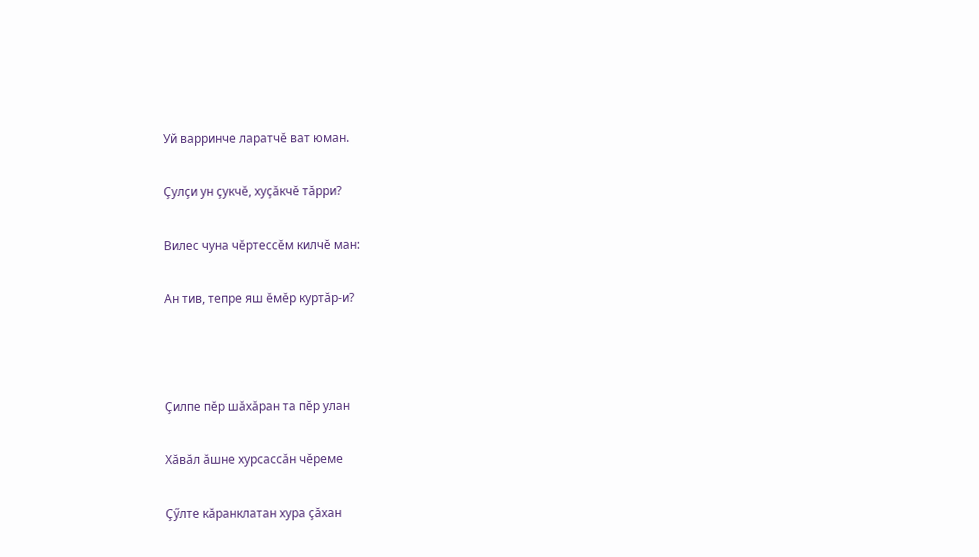Уй варринче ларатчĕ ват юман.

Çулçи ун çукчĕ, хуçăкчĕ тăрри?

Вилес чуна чĕртессĕм килчĕ ман:

Ан тив, тепре яш ĕмĕр куртăр-и?



Çилпе пĕр шăхăран та пĕр улан

Хăвăл ăшне хурсассăн чĕреме

Çӳлте кăранклатан хура çăхан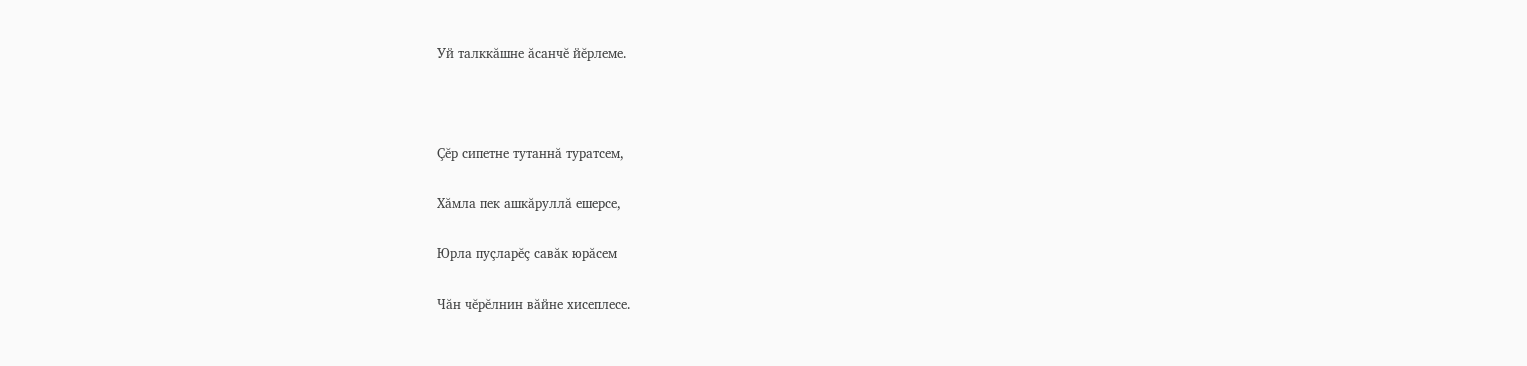Уй талккăшне ăсанчĕ йĕрлеме.



Çĕр сипетне тутаннă туратсем,

Хăмла пек ашкăруллă ешерсе,

Юрла пуçларĕç савăк юрăсем

Чăн чĕрĕлнин вăйне хисеплесе.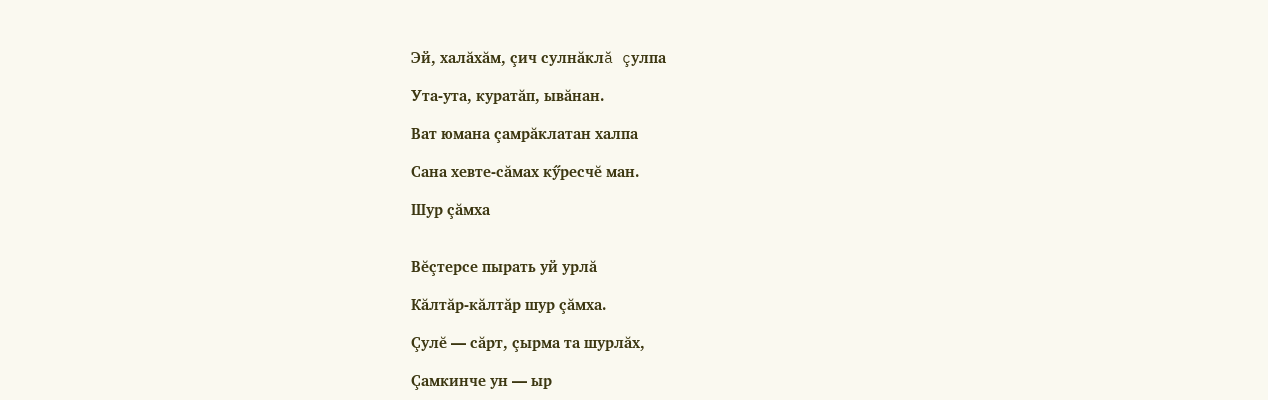Эй, халăхăм, çич сулнăклă çулпа

Ута-ута, куратăп, ывăнан.

Ват юмана çамрăклатан халпа

Сана хевте-сăмах кӳресчĕ ман.

Шур çăмха


Вĕçтерсе пырать уй урлă

Кăлтăр-кăлтăр шур çăмха.

Çулĕ — сăрт, çырма та шурлăх,

Çамкинче ун — ыр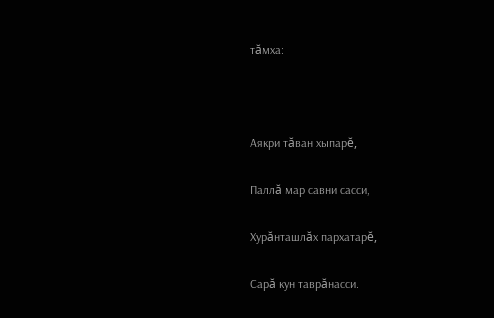тăмха:



Аякри тăван хыпарĕ,

Паллă мар савни сасси,

Хурăнташлăх пархатарĕ,

Сарă кун таврăнасси.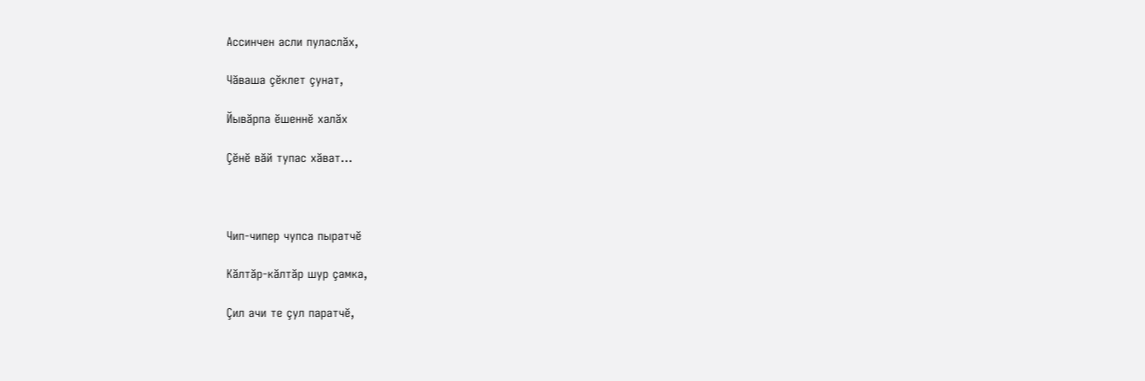Ассинчен асли пуласлăх,

Чăваша çĕклет çунат,

Йывăрпа ĕшеннĕ халăх

Çĕнĕ вăй тупас хăват...



Чип-чипер чупса пыратчĕ

Кăлтăр-кăлтăр шур çамка,

Çил ачи те çул паратчĕ,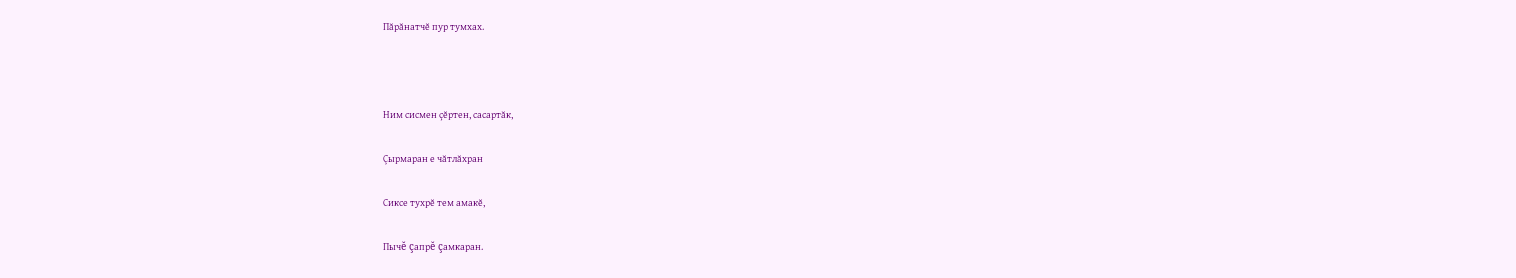Пăрăнатчĕ пур тумхах.



Ним сисмен çĕртен, сасартăк,

Çырмаран е чăтлăхран

Сиксе тухрĕ тем амакĕ,

Пычĕ çапрĕ çамкаран.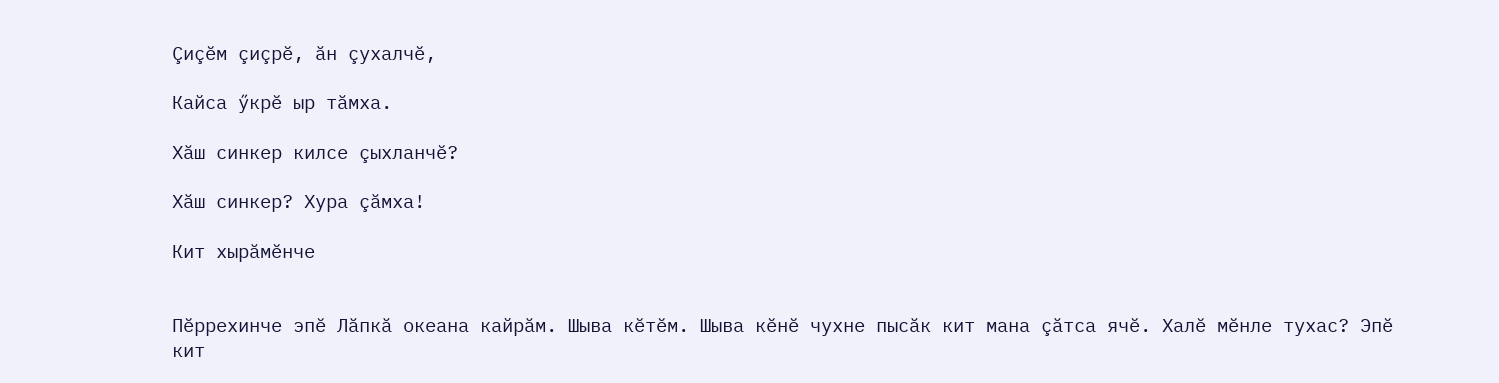Çиçĕм çиçрĕ, ăн çухалчĕ,

Кайса ӳкрĕ ыр тăмха.

Хăш синкер килсе çыхланчĕ?

Хăш синкер? Хура çăмха!

Кит хырăмĕнче


Пĕррехинче эпĕ Лăпкă океана кайрăм. Шыва кĕтĕм. Шыва кĕнĕ чухне пысăк кит мана çăтса ячĕ. Халĕ мĕнле тухас? Эпĕ кит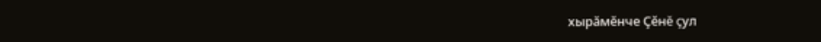хырăмĕнче Çĕнĕ çул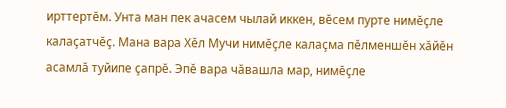ирттертĕм. Унта ман пек ачасем чылай иккен, вĕсем пурте нимĕçле калаçатчĕç. Мана вара Хĕл Мучи нимĕçле калаçма пĕлменшĕн хăйĕн асамлă туйипе çапрĕ. Эпĕ вара чăвашла мар, нимĕçле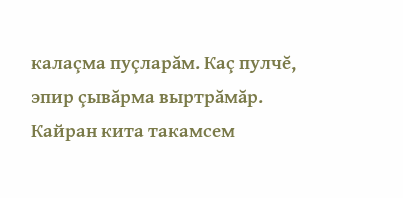калаçма пуçларăм. Каç пулчĕ, эпир çывăрма выртрăмăр. Кайран кита такамсем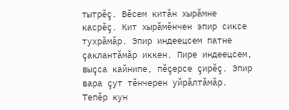тытрĕç. Вĕсем китăн хырăмне касрĕç. Кит хырăмĕнчен эпир сиксе тухрăмăр. Эпир индеецсем патне çаклантăмăр иккен. Пире индеецсем, выçса кайнипе, пĕçерсе çирĕç. Эпир вара çут тĕнчерен уйрăлтăмăр. Тепĕр кун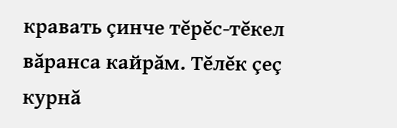кравать çинче тĕрĕс-тĕкел вăранса кайрăм. Тĕлĕк çеç курнă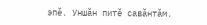эпĕ. Уншăн питĕ савăнтăм.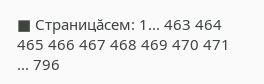■ Страницăсем: 1... 463 464 465 466 467 468 469 470 471 ... 796